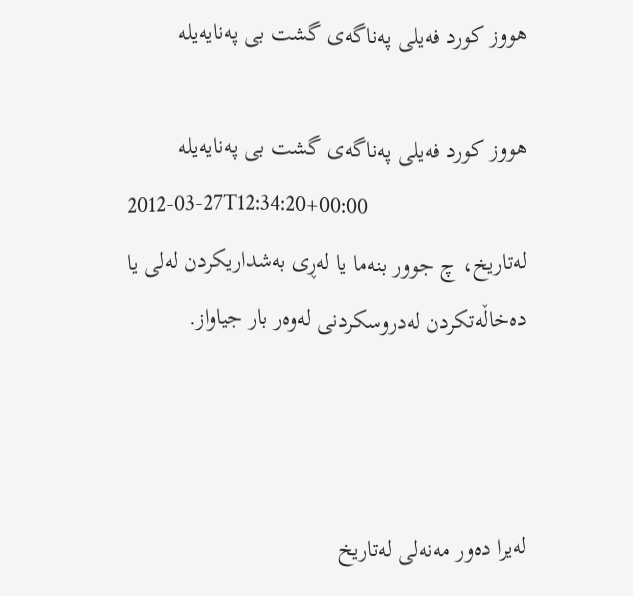هووز كورد فه‌یلى په‌ناگه‌ى گشت بى په‌نايه‌یله‌

هووز كورد فه‌یلى په‌ناگه‌ى گشت بى په‌نايه‌یله‌
2012-03-27T12:34:20+00:00
له‌تاریخ، چ جوور بنه‌ما یا له‌ڕى به‌شداریكردن له‌لى یا ده‌خاڵه‌تكردن له‌دروسكردنى له‌وه‌ر بار جیاواز.



له‌یرا ده‌ور مه‌نه‌لى له‌تاریخ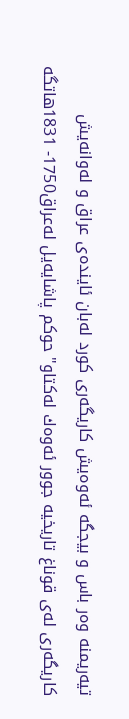تیه‌ریمنه‌ وه‌ر باس و بیجگه‌ ئه‌وه‌یش كاریگه‌رى كورد له‌بان ئاینده‌ى عراق و له‌وانه‌یش كاریگه‌رى له‌ى قوناغ تاریخیه‌ جوور ئه‌وه‌ك له‌كتاو" حوكم پاشایه‌یل له‌عراق1750- 1831هاتگه‌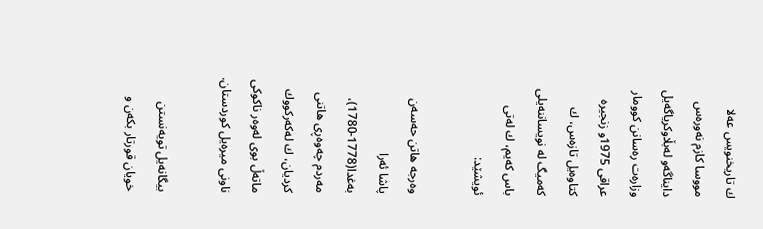ك تاریخنویس عه‌لا مووسا كازم نه‌وره‌س دایناگه‌و له‌بڵاوكریاگه‌یل وزاره‌ت ره‌سانن كوومار عراقى 1975و زنجیره‌ كتاوه‌یل تازه‌س، ك كه‌میگ له‌ نویساننه‌یلى باس كه‌یم، ك له‌تى ئویشێد:

وه‌رجه‌ هاتن حه‌سه‌ن پاشا ئه‌را به‌غدا(1778-1780)، مه‌ردم چه‌وه‌ڕى هاتنى كردیان، ك له‌كه‌ركووك ماته‌ڵ بوى له‌وه‌ر ناكوكى ناونى میره‌یل كوردستان.

بیگانه‌یل تویه‌نستن خویان قورتار بكه‌ن و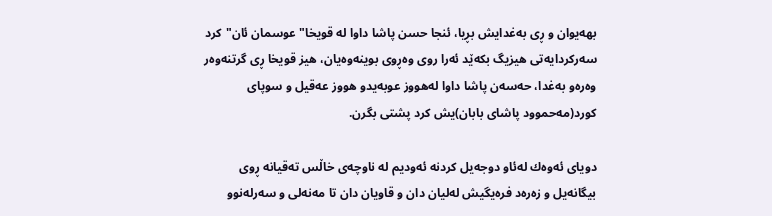بهه‌یوان و ڕى به‌غدایش بڕیا، ئنجا حسن پاشا داوا له‌ قویخا"عوسمان ئان"كرد سه‌ركردایه‌تى هیزیگ بكه‌ێد ئه‌را روى وه‌ڕوى بوینه‌وه‌یان، هیز قویخا ڕى گرتنه‌وه‌ر وه‌ره‌و به‌غدا، حه‌سه‌ن پاشا داوا له‌هووز عوبه‌یدو هووز عه‌قیل و سوپاى كورد(مه‌حموود پاشاى بابان)یش كرد پشتى بگرن.

دویاى ئه‌وه‌ك له‌ئاو دوجه‌یل كردنه‌ ئه‌ودیم له‌ ناوچه‌ى خاڵس ته‌قیانه‌ ڕوى بیگانه‌یل و زه‌ره‌د فره‌یگیش له‌لیان دان و قاویان دان تا مه‌نه‌لى و سه‌رله‌نوو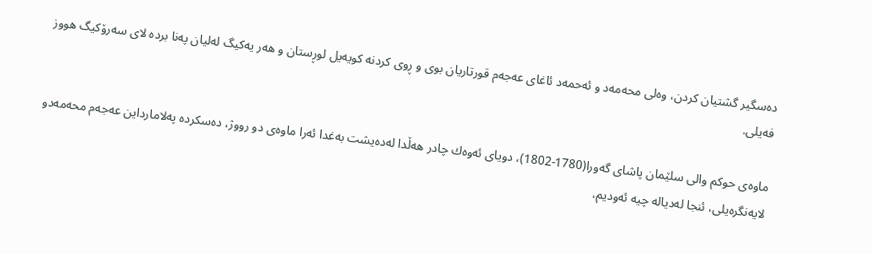ده‌سگیر گشتیان كردن، وه‌لى محه‌مه‌د و ئه‌حمه‌د ئاغاى عه‌جه‌م قورتاریان بوى و ڕوى كردنه‌ كویه‌یل لوڕستان و هه‌ر یه‌كیگ له‌لیان په‌نا برده‌ لاى سه‌رۆكیگ هووز فه‌یلى.

ماوه‌ى حوكم والى سلێمان پاشاى گه‌ورا(1780-1802)، دویاى ئه‌وه‌ك چادر هه‌ڵدا له‌ده‌یشت به‌غدا ئه‌را ماوه‌ى دو رووژ، ده‌سكرده‌ په‌لامارداین عه‌جه‌م محه‌مه‌دو لایه‌نگره‌یلى، ئنجا له‌دیاله‌ چیه‌ ئه‌ودیم،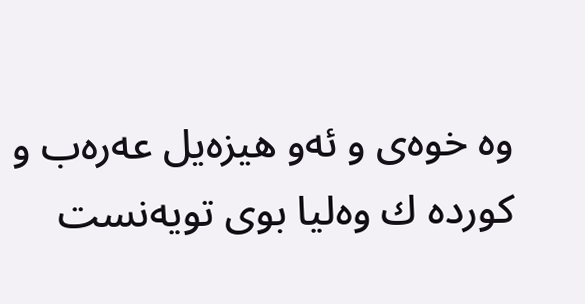وه‌ خوه‌ى و ئه‌و هیزه‌یل عه‌ره‌ب و كورده‌ ك وه‌لیا بوى تویه‌نست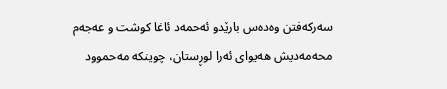سه‌ركه‌فتن وه‌ده‌س بارێدو ئه‌حمه‌د ئاغا كوشت و عه‌جه‌م محه‌مه‌دیش هه‌یواى ئه‌را لوڕستان، چوینكه‌ مه‌حموود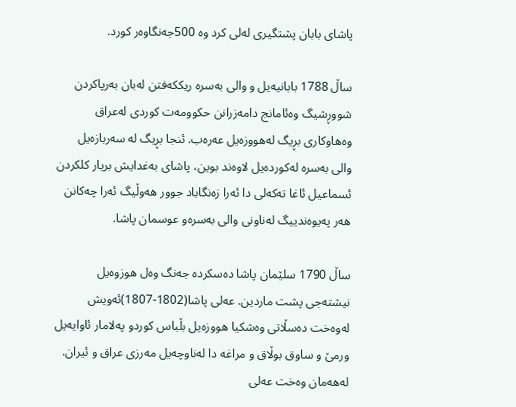پاشاى بابان پشتگیرى له‌لى كرد وه‌ 500جه‌نگاوه‌ر كورد.

ساڵ 1788 بابانیه‌یل و والى به‌سره‌ ریككه‌فتن له‌بان به‌رپاكردن شووڕشیگ وه‌ئامانج دامه‌زرانن حكوومه‌ت كوردى له‌عراق وه‌هاوكارى بڕیگ له‌هووزه‌یل عه‌ره‌ب. ئنجا بڕیگ له‌ سه‌ربازه‌یل والى به‌سره‌ له‌كورده‌یل لاوه‌ند بوین، پاشاى به‌غدایش بریار كلكردن ئسماعیل ئاغا ته‌كه‌لى دا ئه‌را زه‌نگاباد جوور هه‌وڵیگ ئه‌را چه‌كانن هه‌ر په‌یوه‌ندییگ له‌ناونى والى به‌سره‌و عوسمان پاشا.

ساڵ 1790 سلێمان پاشا ده‌سكرده‌ جه‌نگ وه‌ل هوزوه‌یل نیشته‌جى پشت ماردین. عه‌لى پاشا(1802-1807)ئه‌ویش له‌وه‌خت ده‌سڵاتى وه‌شكیا هووزه‌یل بڵباس كوردو په‌لامار ئاوایه‌یل ورمێ و ساوق بوڵاق و مراغه‌ دا له‌ناوچه‌یل مه‌رزى عراق و ئیران. له‌هه‌مان وه‌خت عه‌لى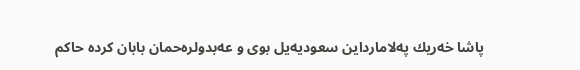پاشا خه‌ریك په‌لامارداین سعودیه‌یل بوى و عه‌بدولره‌حمان بابان كرده‌ حاكم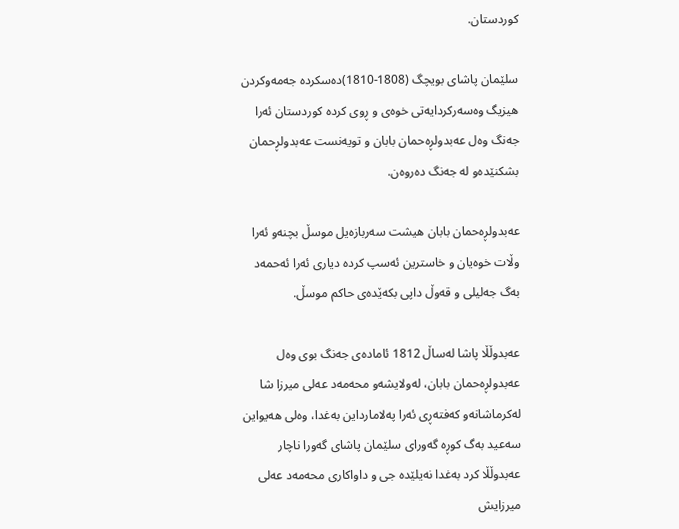كوردستان.

سلێمان پاشاى بویچگ (1808-1810)ده‌سكرده‌ جه‌مه‌وكردن هیزیگ وه‌سه‌ركردایه‌تى خوه‌ى و ڕوى كرده‌ كوردستان ئه‌را جه‌نگ وه‌ل عه‌بدولڕه‌حمان بابان و تویه‌نست عه‌بدولڕحمان بشكنێده‌و له‌ جه‌نگ ده‌روه‌ن.

عه‌بدولڕه‌حمان بابان هیشت سه‌ربازه‌یل موسڵ بچنه‌و ئه‌را وڵات خوه‌یان و خاسترین ئه‌سپ كرده‌ دیارى ئه‌را ئه‌حمه‌د به‌گ جه‌لیلى و قه‌وڵ داپى بكه‌ێده‌ى حاكم موسڵ.

عه‌بدوڵڵا پاشا له‌ساڵ 1812 ئاماده‌ى جه‌نگ بوى وه‌ل عه‌بدولڕه‌حمان بابان، له‌ولایشه‌و محه‌مه‌د عه‌لى میرزا شا له‌كرماشانه‌و كه‌فته‌ڕى ئه‌را په‌لامارداین به‌غدا، وه‌لى هه‌یواین سه‌عید به‌گ كوڕه‌ گه‌وراى سلێمان پاشاى گه‌ورا ناچار عه‌بدوڵڵا كرد به‌غدا نه‌یلێده‌ جى و داواكارى محه‌مه‌د عه‌لى میرزایش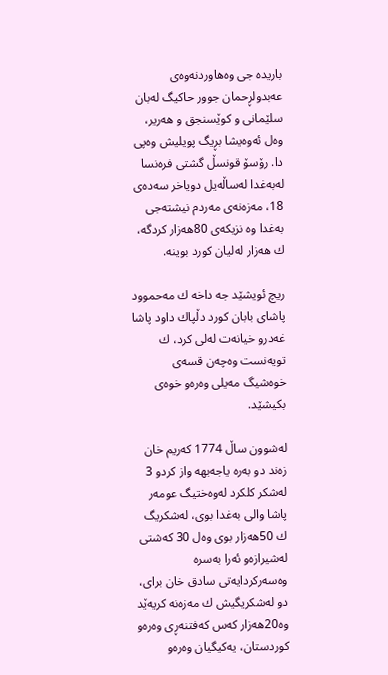باریده‌ جى وه‌هاوردنه‌وه‌ى عه‌بدولڕحمان جوور حاكیگ له‌بان سلێمانى و كوێسنجق و هه‌ریر، وه‌ل ئه‌وه‌یشا بڕیگ پویلیش وه‌پى دا. رۆسۆ قونسڵ گشتى فره‌نسا له‌به‌غدا له‌ساڵه‌یل دویاخر سه‌ده‌ى 18، مه‌زه‌نه‌ى مه‌ردم نیشته‌جى به‌غدا وه‌ نزیكه‌ى 80هه‌زار كردگه‌، ك هه‌زار له‌لیان كورد بوینه‌.

ریچ ئویشێد جه‌ داخه‌ ك مه‌حموود پاشاى بابان كورد دڵپاك داود پاشا غه‌درو خیانه‌ت له‌لى كرد، ك تویه‌نست وه‌چه‌ن قسه‌ى خوه‌شیگ مه‌یلى وه‌ره‌و خوه‌ى بكیشێد.

له‌شوون ساڵ 1774 كه‌ریم خان زه‌ند دو به‌ره‌ یاجه‌بهه‌ واز كردو 3 له‌شكر كلكرد له‌وه‌ختیگ عومه‌ر پاشا والى به‌غدا بوى، له‌شكریگ ك 50هه‌زار بوى وه‌ل 30 كه‌شتى له‌شیرازه‌و ئه‌را به‌سره‌ وه‌سه‌ركردایه‌تى سادق خان براى، دو له‌شكریگیش ك مه‌زه‌نه‌ كریه‌ێد وه‌20هه‌زار كه‌س كه‌فتنه‌ڕى وه‌ره‌و كوردستان، یه‌كیگیان وه‌ره‌و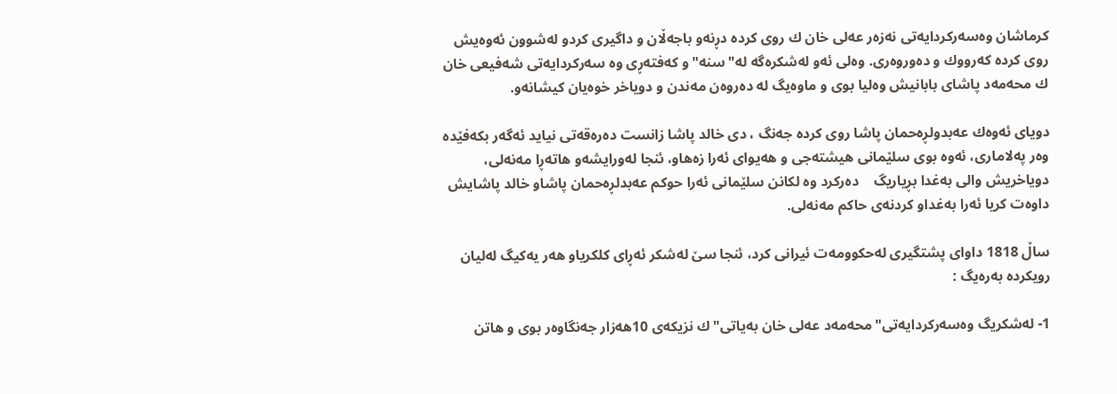كرماشان وه‌سه‌ركردایه‌تى نه‌زه‌ر عه‌لى خان ك روى كرده‌ دڕنه‌و باجه‌ڵان و داگیرى كردو له‌شوون ئه‌وه‌یش روى كرده‌ كه‌رووك و ده‌وروه‌رى. وه‌لى ئه‌و له‌شكره‌گه‌ له‌"سنه‌"و كه‌فته‌ڕى وه‌ سه‌ركردایه‌تى شه‌فیعى خان ك محه‌مه‌د پاشاى بابانیش وه‌لیا بوى و ماوه‌یگ له‌ ده‌روه‌ن مه‌ندن و دویاخر خوه‌یان كیشانه‌و.

دویاى ئه‌وه‌ك عه‌بدولڕه‌حمان پاشا روى كرده‌ جه‌نگ ، دى خالد پاشا زانست ده‌ره‌قه‌تى نیاید ئه‌گه‌ر بكه‌فێده‌ وه‌ر په‌لامارى، ئه‌وه‌ بوى سلێمانى هیشته‌جى و هه‌یواى ئه‌را زه‌هاو، ئنجا له‌ورایشه‌و هاته‌ڕا مه‌نه‌لى، دویاخریش والى به‌غدا بڕیاریگ    ده‌ركرد وه‌ لكانن سلێمانى ئه‌را حوكم عه‌بدلڕه‌حمان پاشاو خالد پاشایش داوه‌ت كریا ئه‌را به‌غداو كردنه‌ى حاكم مه‌نه‌لى.

ساڵ 1818 داواى پشتگیرى له‌حكوومه‌ت ئیرانى كرد، ئنجا سێ له‌شكر ئه‌ڕاى كلكریاو هه‌ر یه‌كیگ له‌لیان رویكرده‌ به‌ره‌یگ :

1- له‌شكریگ وه‌سه‌ركردایه‌تى"محه‌مه‌د عه‌لى خان به‌یاتى"ك نزیكه‌ى 10هه‌زار جه‌نگاوه‌ر بوى و هاتن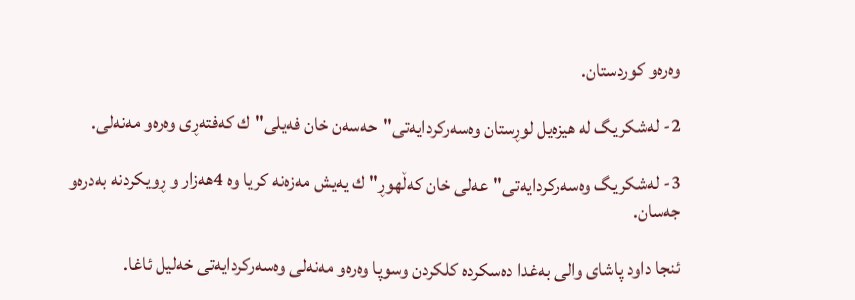وه‌ره‌و كوردستان.

2- له‌شكریگ له‌ هیزه‌یل لوڕستان وه‌سه‌ركردایه‌تى"حه‌سه‌ن خان فه‌یلى"ك كه‌فته‌ڕى وه‌ره‌و مه‌نه‌لى.

3- له‌شكریگ وه‌سه‌ركردایه‌تى"عه‌لى خان كه‌ڵهوڕ"ك یه‌یش مه‌زه‌نه‌ كریا وه‌ 4هه‌زار و ڕویكردنه‌ به‌دره‌و جه‌سان.

ئنجا داود پاشاى والى به‌غدا ده‌سكرده‌ كلكردن وسوپا وه‌ره‌و مه‌نه‌لى وه‌سه‌ركردایه‌تى خه‌لیل ئاغا.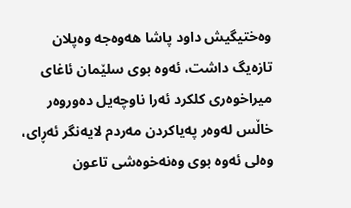وه‌ختیگیش داود پاشا هه‌وه‌جه‌ وه‌پلان تازه‌یگ داشت، ئه‌وه‌ بوى سلێمان ئاغاى میراخوه‌رى كلكرد ئه‌را ناوچه‌یل ده‌وروه‌ر خاڵس له‌وه‌ر په‌یاكردن مه‌ردم لایه‌نگر ئه‌ڕاى، وه‌لى ئه‌وه‌ بوى وه‌نه‌خوه‌شى تاعون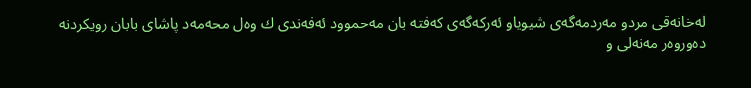له‌خانه‌قى مردو مه‌ردمه‌گه‌ى شیویاو ئه‌ركه‌گه‌ى كه‌فته‌ بان مه‌حموود ئه‌فه‌ندى ك وه‌ل محه‌مه‌د پاشاى بابان رویكردنه‌ ده‌وروه‌ر مه‌نه‌لى و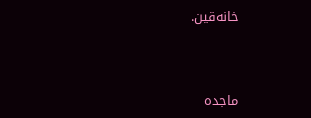خانه‌قین.



ماجده‌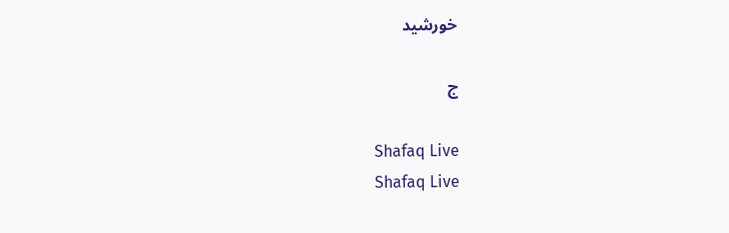خورشید

ج

Shafaq Live
Shafaq Live